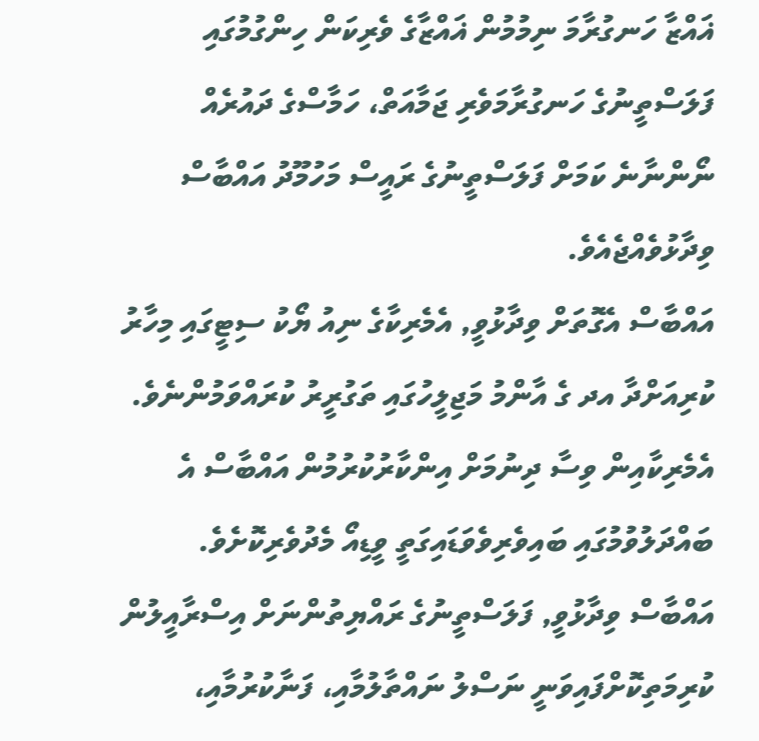ޣައްޒާ ހަނގުރާމަ ނިމުމުން ޣައްޒާގެ ވެރިކަން ހިންގުމުގައި ފަލަސްތީނުގެ ހަނގުރާމަވެރި ޖަމާއަތް، ހަމާސްގެ ދައުރެއް ނޯންނާނެ ކަމަށް ފަލަސްތީނުގެ ރައީސް މަހުމޫދު އައްބާސް ވިދާޅުވެއްޖެއެވެ.
އައްބާސް އެގޮތަށް ވިދާޅުވީ, އެމެރިކާގެ ނިއު ޔޯކު ސިޓީގައި މިހާރު ކުރިއަށްދާ އދ ގެ އާންމު މަޖިލީހުގައި ތަގުރީރު ކުރައްވަމުންނެވެ. އެމެރިކާއިން ވިސާ ދިނުމަށް އިންކާރުކުރުމުން އައްބާސް އެ ބައްދަލުވުމުގައި ބައިވެރިވެވަޑައިގަތީ ވީޑިއޯ މެދުވެރިކޮށެވެ.
އައްބާސް ވިދާޅުވީ, ފަލަސްތީނުގެ ރައްޔިތުންނަށް އިސްރާއީލުން ކުރިމަތިކޮށްފައިވަނީ ނަސްލު ނައްތާލުމާއި، ފަނާކުރުމާއި،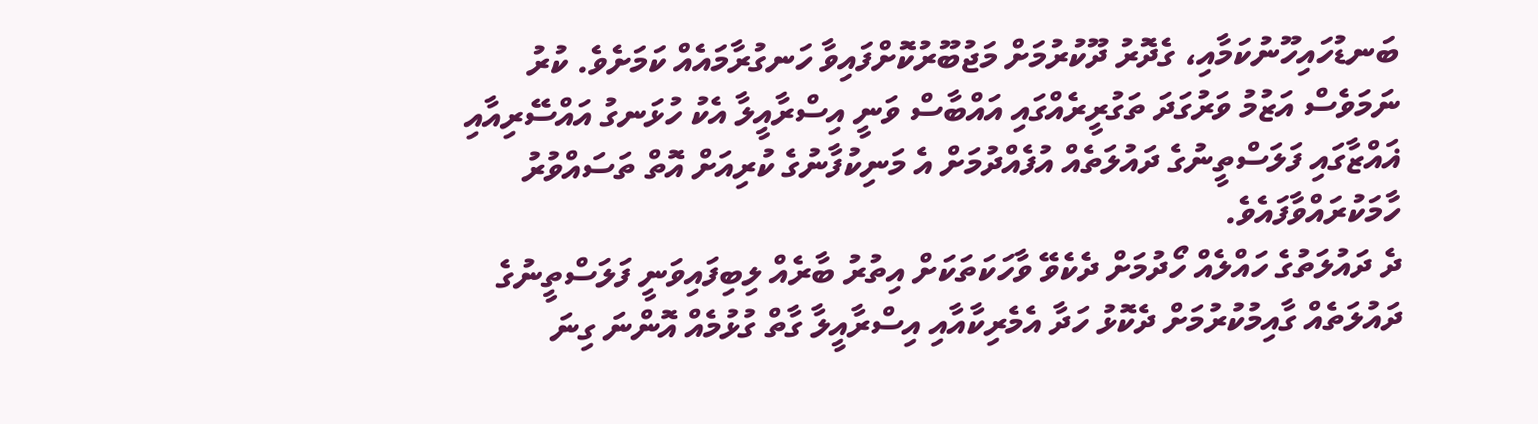ބަނޑުހައިހޫނުކަމާއި، ގެދޮރު ދޫކުރުމަށް މަޖުބޫރުކޮށްފައިވާ ހަނގުރާމައެއް ކަމަށެވެ. ކުރު ނަމަވެސް އަޒުމު ވަރުގަދަ ތަގުރީރެއްގައި އައްބާސް ވަނީ އިސްރާއީލާ އެކު ހުޅަނގު އައްސޭރިއާއި ޣައްޒާގައި ފަލަސްތީނުގެ ދައުލަތެއް އުފެއްދުމަށް އެ މަނިކުފާނުގެ ކުރިއަށް އޮތް ތަސައްވުރު ހާމަކުރައްވާފައެވެ.
ދެ ދައުލަތުގެ ހައްލެއް ހޯދުމަށް ދެކެވޭ ވާހަކަތަކަށް އިތުރު ބާރެއް ލިބިފައިވަނީ ފަލަސްތީނުގެ ދައުލަތެއް ގާއިމުކުރުމަށް ދެކޮޅު ހަދާ އެމެރިކާއާއި އިސްރާއީލާ ގާތް ގުޅުމެއް އޮންނަ ގިނަ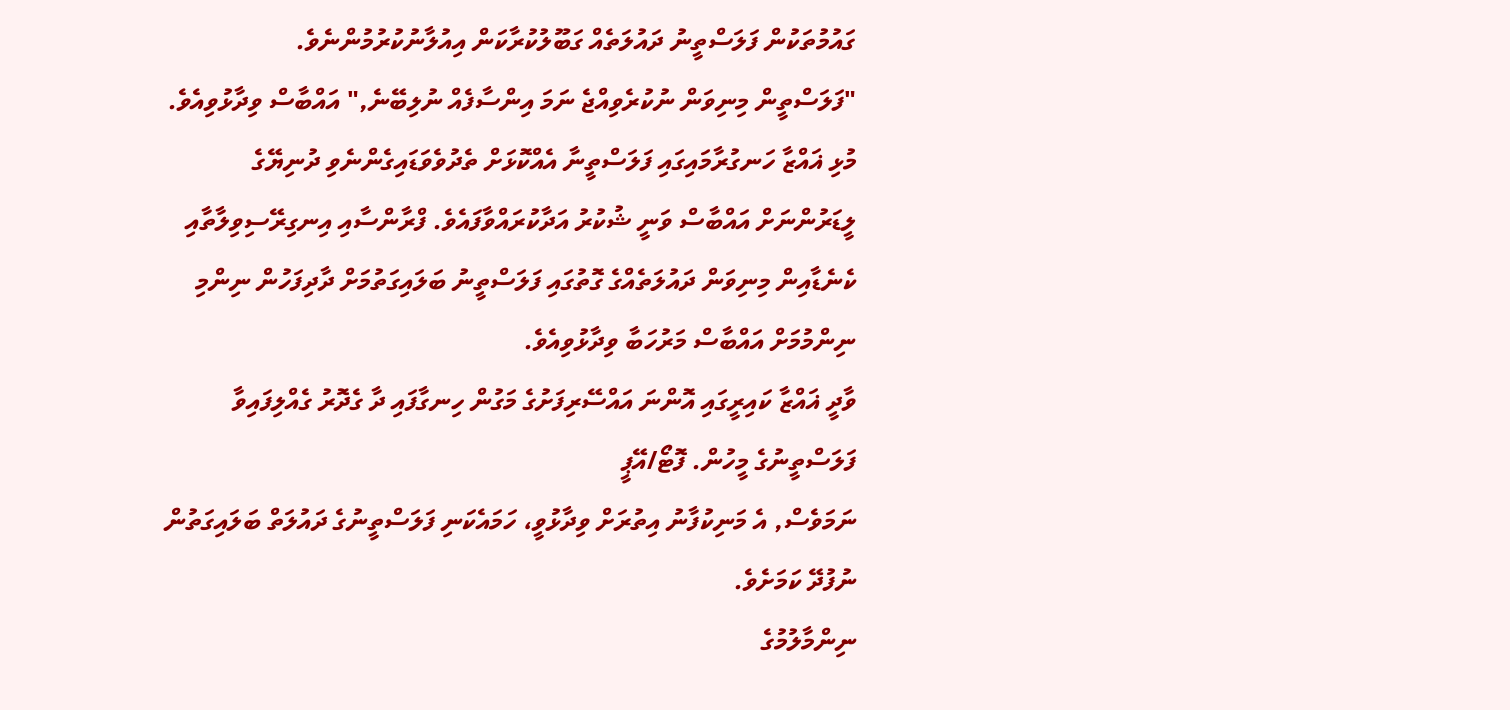ގައުމުތަކުން ފަލަސްތީނު ދައުލަތެއް ގަބޫލުކުރާކަން އިއުލާނުކުރުމުންނެވެ.
"ފަލަސްތީން މިނިވަން ނުކުރެވިއްޖެ ނަމަ އިންސާފެއް ނުލިބޭނެ," އައްބާސް ވިދާޅުވިއެވެ.
މުޅި ޣައްޒާ ހަނގުރާމައިގައި ފަލަސްތީނާ އެއްކޮޅަށް ތެދުވެވަޑައިގެންނެވި ދުނިޔޭގެ ލީޑަރުންނަށް އައްބާސް ވަނީ ޝުކުރު އަދާކުރައްވާފައެވެ. ފްރާންސާއި އިނގިރޭސިވިލާތާއި ކެނެޑާއިން މިނިވަން ދައުލަތެއްގެ ގޮތުގައި ފަލަސްތީނު ބަލައިގަތުމަށް ދާދިފަހުން ނިންމި ނިންމުމަށް އައްބާސް މަރުހަބާ ވިދާޅުވިއެވެ.
ވާދީ ޣައްޒާ ކައިރީގައި އޮންނަ އައްސޭރިފަށުގެ މަގުން ހިނގާފައި ދާ ގެދޮރު ގެއްލިފައިވާ ފަލަސްތީނުގެ މީހުން. ފޮޓޯ/އޭޕީ
ނަމަވެސް, އެ މަނިކުފާނު އިތުރަށް ވިދާޅުވީ، ހަމައެކަނި ފަލަސްތީނުގެ ދައުލަތް ބަލައިގަތުން ނުފުދޭ ކަމަށެވެ.
ނިންމާލުމުގެ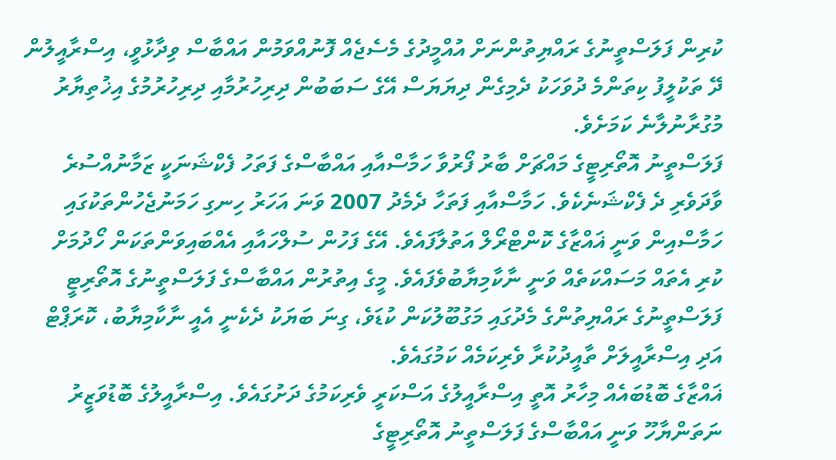ކުރިން ފަލަސްތީނުގެ ރައްޔިތުންނަށް އުއްމީދުގެ މެސެޖެއް ފޮނުއްވަމުން އައްބާސް ވިދާޅުވީ، އިސްރާއީލުން ދޭ ތަކުލީފު ކިތަންމެ ދުވަހަކު ދެމިގެން ދިޔަޔަސް އޭގެ ސަބަބުން ދިރިހުރުމާއި ދިރިހުރުމުގެ އިޚުތިޔާރު މުގުރާނުލާނެ ކަމަށެވެ.
ފަލަސްތީނު އޮތޯރިޓީގެ މައްޗަށް ބާރު ފޯރުވާ ހަމާސްއާއި އައްބާސްގެ ފަތަހު ފެކްޝަނަކީ ޒަމާނުއްސުރެ ވާދަވެރި ދެ ފެކްޝަނެކެވެ. ހަމާސްއާއި ފަތަހާ ދެމެދު 2007 ވަނަ އަހަރު ހިނގި ހަމަނުޖެހުންތަކުގައި ހަމާސްއިން ވަނީ ޣައްޒާގެ ކޮންޓްރޯލް އަތުލާފައެވެ. އޭގެ ފަހުން ސުލްހައާއި އެއްބައިވަންތަކަން ހޯދުމަށް ކުރި އެތައް މަސައްކަތެއް ވަނީ ނާކާމިޔާބުވެފައެވެ. މީގެ އިތުރުން އައްބާސްގެ ފަލަސްތީނުގެ އޮތޯރިޓީ ފަލަސްތީނުގެ ރައްޔިތުންގެ މެދުގައި މަގުބޫލުކަން ކުޑަވެ، ގިނަ ބަޔަކު ދެކެނީ އެއީ ނާކާމިޔާބު، ކޮރަޕްޓް އަދި އިސްރާއީލަށް ތާއީދުކުރާ ވެރިކަމެއް ކަމުގައެވެ.
ޣައްޒާގެ ބޮޑުބައެއް މިހާރު އޮތީ އިސްރާއީލުގެ އަސްކަރީ ވެރިކަމުގެ ދަށުގައެވެ. އިސްރާއީލުގެ ބޮޑުވަޒީރު ނަތަންޔާހޫ ވަނީ އައްބާސްގެ ފަލަސްތީނު އޮތޯރިޓީގެ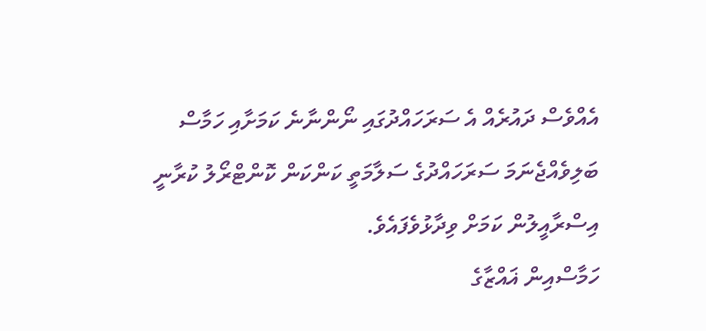އެއްވެސް ދައުރެއް އެ ސަރަހައްދުގައި ނޯންނާނެ ކަމަށާއި ހަމާސް ބަލިވެއްޖެނަމަ ސަރަހައްދުގެ ސަލާމަތީ ކަންކަން ކޮންޓްރޯލު ކުރާނީ އިސްރާއީލުން ކަމަށް ވިދާޅުވެފައެވެ.
ހަމާސްއިން ޣައްޒާގެ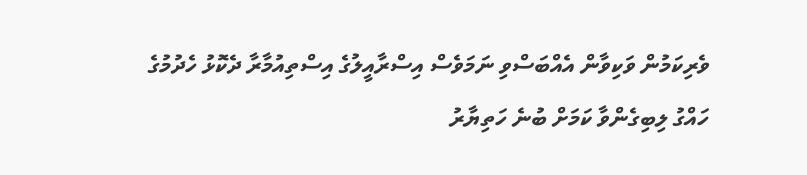ވެރިކަމުން ވަކިވާން އެއްބަސްވި ނަމަވެސް އިސްރާއީލުގެ އިސްތިއުމާރާ ދެކޮޅު ހެދުމުގެ ހައްގު ލިބިގެންވާ ކަމަށް ބުނެ ހަތިޔާރު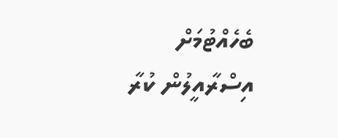ބެހެއްޓުމަށް އިސްރާއީލުން ކުރާ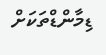ޑިމާންޑްތަކަށް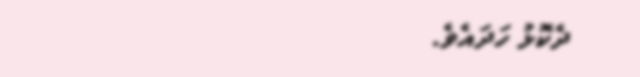ދެކޮޅު ހަދައެވެ.